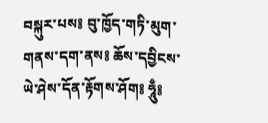བསྐུར་པས༔ བུ་ཁྱོད་གཏི་མུག་གནས་དག་ནས༔ ཆོས་དབྱིངས་ཡེ་ཤེས་དོན་རྟོགས་ཤོག༔ ཧཱུྃ༔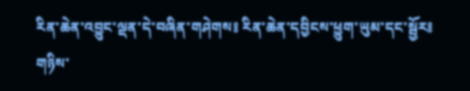རིན་ཆེན་འབྱུང་ལྡན་དེ་བཞིན་གཤེགས༔ རིན་ཆེན་དབྱིངས་ཕྱུག་ཡུམ་དང་སྦྱོར༔ གཉིས་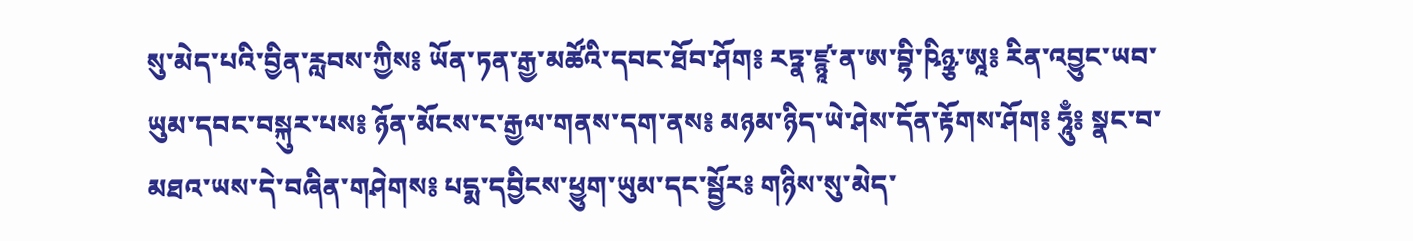སུ་མེད་པའི་བྱིན་རླབས་ཀྱིས༔ ཡོན་ཏན་རྒྱ་མཚོའི་དབང་ཐོབ་ཤོག༔ རཏྣ་ཛྙཱ་ན་ཨ་བྷི་ཥིཉྩ་ཨཱ༔ རིན་འབྱུང་ཡབ་ཡུམ་དབང་བསྐུར་པས༔ ཉོན་མོངས་ང་རྒྱལ་གནས་དག་ནས༔ མཉམ་ཉིད་ཡེ་ཤེས་དོན་རྟོགས་ཤོག༔ ཧཱུྃ༔ སྣང་བ་མཐའ་ཡས་དེ་བཞིན་གཤེགས༔ པདྨ་དབྱིངས་ཕྱུག་ཡུམ་དང་སྦྱོར༔ གཉིས་སུ་མེད་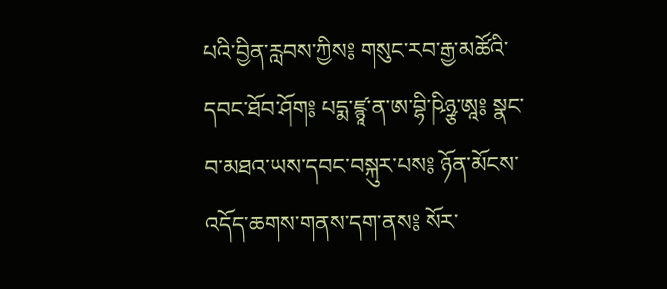པའི་བྱིན་རླབས་ཀྱིས༔ གསུང་རབ་རྒྱ་མཚོའི་དབང་ཐོབ་ཤོག༔ པདྨ་ཛྙཱ་ན་ཨ་བྷི་ཥིཉྩ་ཨཱ༔ སྣང་བ་མཐའ་ཡས་དབང་བསྐུར་པས༔ ཉོན་མོངས་འདོད་ཆགས་གནས་དག་ནས༔ སོར་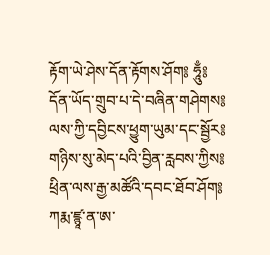རྟོག་ཡེ་ཤེས་དོན་རྟོགས་ཤོག༔ ཧཱུྃ༔ དོན་ཡོད་གྲུབ་པ་དེ་བཞིན་གཤེགས༔ ལས་ཀྱི་དབྱིངས་ཕྱུག་ཡུམ་དང་སྦྱོར༔ གཉིས་སུ་མེད་པའི་བྱིན་རླབས་ཀྱིས༔ ཕྲིན་ལས་རྒྱ་མཚོའི་དབང་ཐོབ་ཤོག༔ ཀརྨ་ཛྙཱ་ན་ཨ་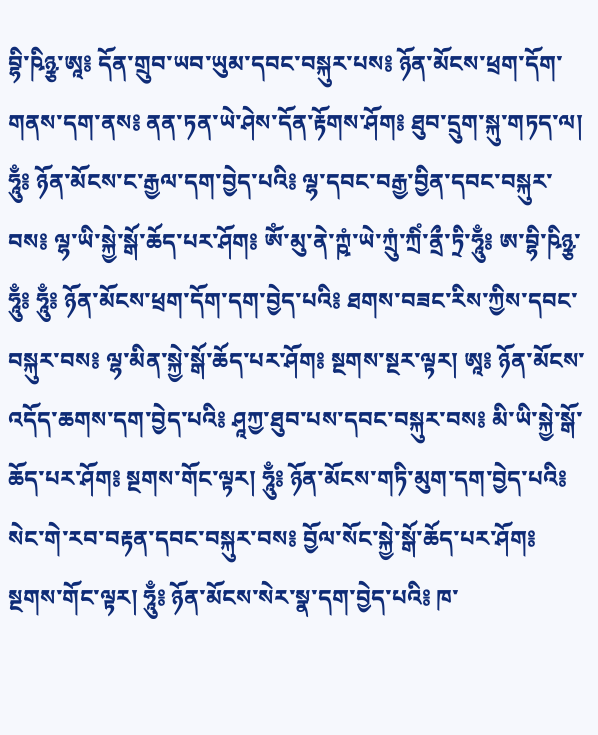བྷི་ཥིཉྩ་ཨཱ༔ དོན་གྲུབ་ཡབ་ཡུམ་དབང་བསྐུར་པས༔ ཉོན་མོངས་ཕྲག་དོག་གནས་དག་ནས༔ ནན་ཏན་ཡེ་ཤེས་དོན་རྟོགས་ཤོག༔ ཐུབ་དྲུག་སྐུ་གཏད་ལ། ཧཱུྃ༔ ཉོན་མོངས་ང་རྒྱལ་དག་བྱེད་པའི༔ ལྷ་དབང་བརྒྱ་བྱིན་དབང་བསྐུར་བས༔ ལྷ་ཡི་སྐྱེ་སྒོ་ཆོད་པར་ཤོག༔ ཨོཾ་མུ་ནེ་ཀྵཾ་ཡེ་ཀྲུཾ་ཀྲིཾ་ནྲྀ་ཏྲི་ཧཱུྃ༔ ཨ་བྷི་ཥིཉྩ་ཧཱུྃ༔ ཧཱུྃ༔ ཉོན་མོངས་ཕྲག་དོག་དག་བྱེད་པའི༔ ཐགས་བཟང་རིས་ཀྱིས་དབང་བསྐུར་བས༔ ལྷ་མིན་སྐྱེ་སྒོ་ཆོད་པར་ཤོག༔ སྔགས་སྔར་ལྟར། ཨཱ༔ ཉོན་མོངས་འདོད་ཆགས་དག་བྱེད་པའི༔ ཤཱཀྱ་ཐུབ་པས་དབང་བསྐུར་བས༔ མི་ཡི་སྐྱེ་སྒོ་ཆོད་པར་ཤོག༔ སྔགས་གོང་ལྟར། ཧཱུྃ༔ ཉོན་མོངས་གཏི་མུག་དག་བྱེད་པའི༔ སེང་གེ་རབ་བརྟན་དབང་བསྐུར་བས༔ བྱོལ་སོང་སྐྱེ་སྒོ་ཆོད་པར་ཤོག༔ སྔགས་གོང་ལྟར། ཧཱུྃ༔ ཉོན་མོངས་སེར་སྣ་དག་བྱེད་པའི༔ ཁ་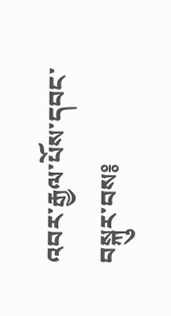འབར་རྒྱལ་པོས་དབང་བསྐུར་བས༔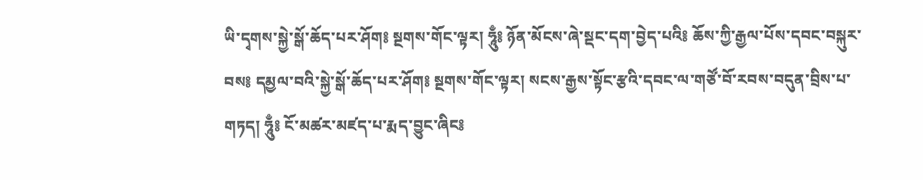ཡི་དྭགས་སྐྱེ་སྒོ་ཆོད་པར་ཤོག༔ སྔགས་གོང་ལྟར། ཧཱུྃ༔ ཉོན་མོངས་ཞེ་སྡང་དག་བྱེད་པའི༔ ཆོས་ཀྱི་རྒྱལ་པོས་དབང་བསྐུར་བས༔ དམྱལ་བའི་སྐྱེ་སྒོ་ཆོད་པར་ཤོག༔ སྔགས་གོང་ལྟར། སངས་རྒྱས་སྟོང་རྩའི་དབང་ལ་གཙོ་བོ་རབས་བདུན་བྲིས་པ་གཏད། ཧཱུྃ༔ ངོ་མཚར་མཛད་པ་རྨད་བྱུང་ཞིང༔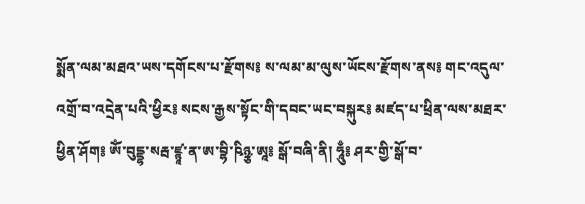སྨོན་ལམ་མཐའ་ཡས་དགོངས་པ་རྫོགས༔ ས་ལམ་མ་ལུས་ཡོངས་རྫོགས་ནས༔ གང་འདུལ་འགྲོ་བ་འདྲེན་པའི་ཕྱིར༔ སངས་རྒྱས་སྟོང་གི་དབང་ཡང་བསྐུར༔ མཛད་པ་ཕྲིན་ལས་མཐར་ཕྱིན་ཤོག༔ ཨོཾ་བུདྡྷ་སརྦ་ཛྙཱ་ན་ཨ་བྷི་ཥིཉྩ་ཨཱ༔ སྒོ་བཞི་ནི། ཧཱུྃ༔ ཤར་གྱི་སྒོ་བ་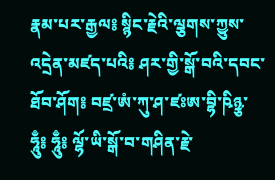རྣམ་པར་རྒྱལ༔ སྙིང་རྗེའི་ལྕགས་ཀྱུས་འདྲེན་མཛད་པའི༔ ཤར་གྱི་སྒོ་བའི་དབང་ཐོབ་ཤོག༔ བཛྲ་ཨཾ་ཀུ་ཤ་ཛཿཨ་བྷི་ཥིཉྩ་ཧཱུྃ༔ ཧཱུྃ༔ ལྷོ་ཡི་སྒོ་བ་གཤིན་རྗེ་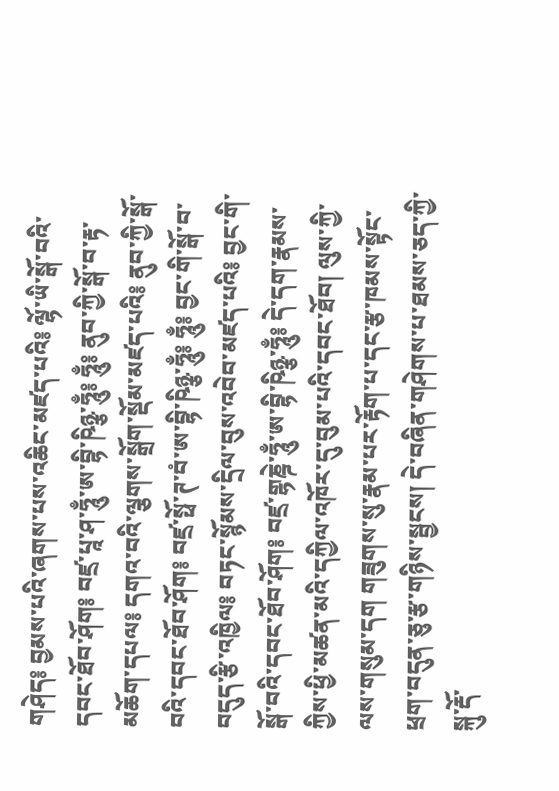གཤེད༔ བྱམས་པའི་ཞགས་པས་འཆིང་མཛད་པའི༔ ལྷོ་ཡི་སྒོ་བའི་དབང་ཐོབ་ཤོག༔ བཛྲ་པཱ་ཤ་ཧཱུྃ་ཨ་བྷི་ཥིཉྩ་ཧཱུྃ༔ ཧཱུྃ༔ ནུབ་ཀྱི་སྒོ་བ་རྟ་མཆོག་དཔལ༔ དགའ་བའི་ལྕགས་སྒྲོག་སྡོམ་མཛད་པའི༔ ནུབ་ཀྱི་སྒོ་བའི་དབང་ཐོབ་ཤོག༔ བཛྲ་སྥོ་ཊ་བཾ་ཨ་བྷི་ཥིཉྩ་ཧཱུྃ༔ ཧཱུྃ༔ བྱང་གི་སྒོ་བ་བདུད་རྩི་འཁྱིལ༔ བཏང་སྙོམས་དྲིལ་བུས་འབེབ་མཛད་པའི༔ བྱང་གི་སྒོ་བའི་དབང་ཐོབ་ཤོག༔ བཛྲ་གྷཎྜེ་ཧཱུྃ་ཨ་བྷི་ཥིཉྩ་ཧཱུྃ༔ དེ་དག་རྣམས་ཀྱིས་ཕྱི་མཚན་མའི་དཀྱིལ་འཁོར་དུ་བུམ་པའི་དབང་ཐོབ། ལུས་ཀྱི་ལས་གསུམ་དག གཟུགས་སུ་རྣམ་པར་རྟོག་པ་དང་རྩ་ཁམས་སྟོང་ཕྲག་བདུན་ཅུ་རྩ་གཉིས་སྦྱངས། དེ་བཞིན་གཤེགས་པ་ཐམས་ཅད་ཀྱི་སྐུ་རྡོ་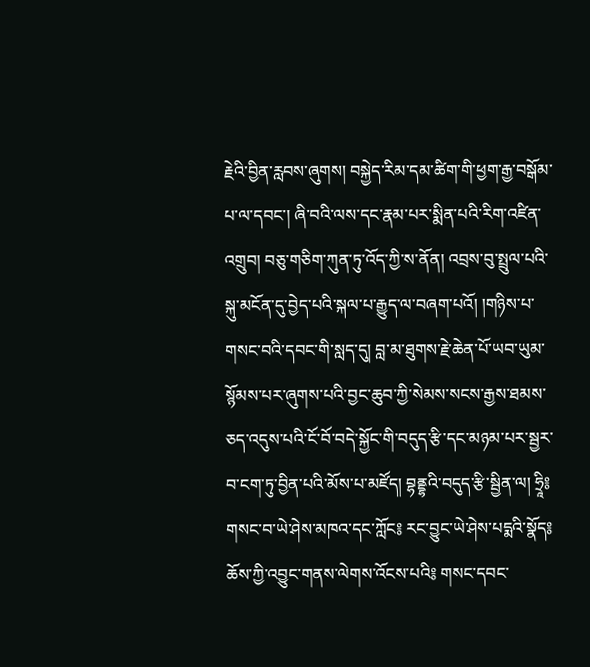རྗེའི་བྱིན་རླབས་ཞུགས། བསྐྱེད་རིམ་དམ་ཚིག་གི་ཕྱག་རྒྱ་བསྒོམ་པ་ལ་དབང་། ཞི་བའི་ལས་དང་རྣམ་པར་སྨིན་པའི་རིག་འཛིན་འགྲུབ། བཅུ་གཅིག་ཀུན་ཏུ་འོད་ཀྱི་ས་ནོན། འབྲས་བུ་སྤྲུལ་པའི་སྐུ་མངོན་དུ་བྱེད་པའི་སྐལ་པ་རྒྱུད་ལ་བཞག་པའོ། །གཉིས་པ་གསང་བའི་དབང་གི་སླད་དུ། བླ་མ་ཐུགས་རྗེ་ཆེན་པོ་ཡབ་ཡུམ་སྙོམས་པར་ཞུགས་པའི་བྱང་ཆུབ་ཀྱི་སེམས་སངས་རྒྱས་ཐམས་ཅད་འདུས་པའི་ངོ་བོ་བདེ་སྐྱོང་གི་བདུད་རྩི་དང་མཉམ་པར་སྦྱར་བ་ངག་ཏུ་བྱིན་པའི་མོས་པ་མཛོད། བྷནྡྷའི་བདུད་རྩི་སྦྱིན་ལ། ཧྲཱི༔ གསང་བ་ཡེ་ཤེས་མཁའ་དང་ཀློང༔ རང་བྱུང་ཡེ་ཤེས་པདྨའི་སྣོད༔ ཆོས་ཀྱི་འབྱུང་གནས་ལེགས་འོངས་པའི༔ གསང་དབང་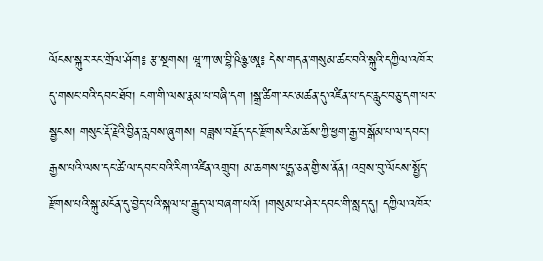ལོངས་སྐུར་རང་གྲོལ་ཤོག༔ རྩ་སྔགས། ཝཱ་ཀ་ཨ་བྷི་ཥིཉྩ་ཨཱ༔ དེས་གདན་གསུམ་ཚང་བའི་སྐུའི་དཀྱིལ་འཁོར་དུ་གསང་བའི་དབང་ཐོབ། ངག་གི་ལས་རྣམ་པ་བཞི་དག །སྒྲ་ཚིག་རང་མཚན་དུ་འཛིན་པ་དང་རླུང་བཅུ་དག་པར་སྦྱངས། གསུང་རྡོ་རྗེའི་བྱིན་རླབས་ཞུགས། བཟླས་བརྗོད་དང་རྫོགས་རིམ་ཆོས་ཀྱི་ཕྱག་རྒྱ་བསྒོམ་པ་ལ་དབང་། རྒྱས་པའི་ལས་དང་ཚེ་ལ་དབང་བའི་རིག་འཛིན་འགྲུབ། མ་ཆགས་པདྨ་ཅན་གྱི་ས་ནོན། འབྲས་བུ་ལོངས་སྤྱོད་རྫོགས་པའི་སྐུ་མངོན་དུ་བྱེད་པའི་སྐལ་པ་རྒྱུད་ལ་བཞག་པའོ། །གསུམ་པ་ཤེར་དབང་གི་སླད་དུ། དཀྱིལ་འཁོར་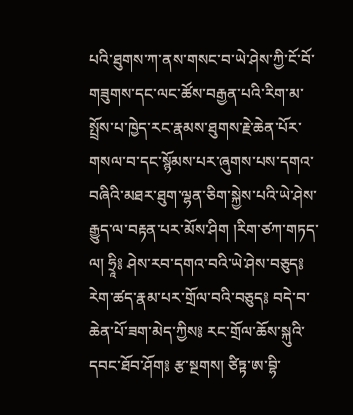པའི་ཐུགས་ཀ་ནས་གསང་བ་ཡེ་ཤེས་ཀྱི་ངོ་བོ་གཟུགས་དང་ལང་ཚོས་བརྒྱན་པའི་རིག་མ་སྤྲོས་པ་ཁྱེད་རང་རྣམས་ཐུགས་རྗེ་ཆེན་པོར་གསལ་བ་དང་སྙོམས་པར་ཞུགས་པས་དགའ་བཞིའི་མཐར་ཐུག་ལྷན་ཅིག་སྐྱེས་པའི་ཡེ་ཤེས་རྒྱུད་ལ་བརྟན་པར་མོས་ཤིག །རིག་ཙཀ་གཏད་ལ། ཧྲཱི༔ ཤེས་རབ་དགའ་བའི་ཡེ་ཤེས་བཅུད༔ རེག་ཚད་རྣམ་པར་གྲོལ་བའི་བཅུད༔ བདེ་བ་ཆེན་པོ་ཟག་མེད་ཀྱིས༔ རང་གྲོལ་ཆོས་སྐུའི་དབང་ཐོབ་ཤོག༔ རྩ་སྔགས། ཙིཏྟ་ཨ་བྷི་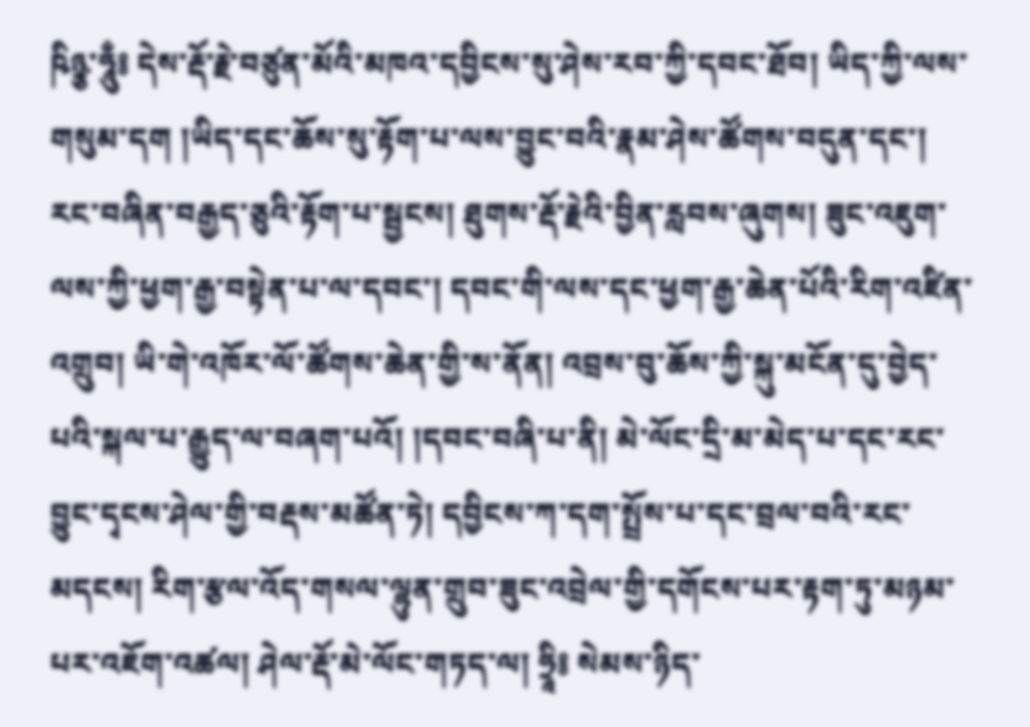ཥིཉྩ་ཧཱུྃ༔ དེས་རྡོ་རྗེ་བཙུན་མོའི་མཁའ་དབྱིངས་སུ་ཤེས་རབ་ཀྱི་དབང་ཐོབ། ཡིད་ཀྱི་ལས་གསུམ་དག །ཡིད་དང་ཆོས་སུ་རྟོག་པ་ལས་བྱུང་བའི་རྣམ་ཤེས་ཚོགས་བདུན་དང་། རང་བཞིན་བརྒྱད་ཅུའི་རྟོག་པ་སྦྱངས། ཐུགས་རྡོ་རྗེའི་བྱིན་རླབས་ཞུགས། ཟུང་འཇུག་ལས་ཀྱི་ཕྱག་རྒྱ་བསྟེན་པ་ལ་དབང་། དབང་གི་ལས་དང་ཕྱག་རྒྱ་ཆེན་པོའི་རིག་འཛིན་འགྲུབ། ཡི་གེ་འཁོར་ལོ་ཚོགས་ཆེན་གྱི་ས་ནོན། འབྲས་བུ་ཆོས་ཀྱི་སྐུ་མངོན་དུ་བྱེད་པའི་སྐལ་པ་རྒྱུད་ལ་བཞག་པའོ། །དབང་བཞི་པ་ནི། མེ་ལོང་དྲི་མ་མེད་པ་དང་རང་བྱུང་དྭངས་ཤེལ་གྱི་བརྡས་མཚོན་ཏེ། དབྱིངས་ཀ་དག་སྤྲོས་པ་དང་བྲལ་བའི་རང་མདངས། རིག་རྩལ་འོད་གསལ་ལྷུན་གྲུབ་ཟུང་འབྲེལ་གྱི་དགོངས་པར་རྟག་ཏུ་མཉམ་པར་འཇོག་འཚལ། ཤེལ་རྡོ་མེ་ལོང་གཏད་ལ། ཧྲཱི༔ སེམས་ཉིད་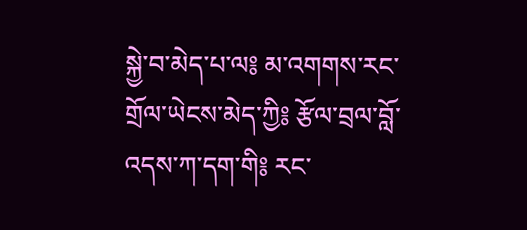སྐྱེ་བ་མེད་པ་ལ༔ མ་འགགས་རང་གྲོལ་ཡེངས་མེད་ཀྱི༔ རྩོལ་བྲལ་བློ་འདས་ཀ་དག་གི༔ རང་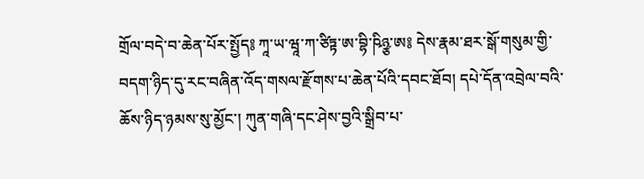གྲོལ་བདེ་བ་ཆེན་པོར་སྤྱོད༔ ཀཱ་ཡ་ཝཱ་ཀ་ཙིཏྟ་ཨ་བྷི་ཥིཉྩ་ཨ༔ དེས་རྣམ་ཐར་སྒོ་གསུམ་གྱི་བདག་ཉིད་དུ་རང་བཞིན་འོད་གསལ་རྫོགས་པ་ཆེན་པོའི་དབང་ཐོབ། དཔེ་དོན་འབྲེལ་བའི་ཆོས་ཉིད་ཉམས་སུ་མྱོང་། ཀུན་གཞི་དང་ཤེས་བྱའི་སྒྲིབ་པ་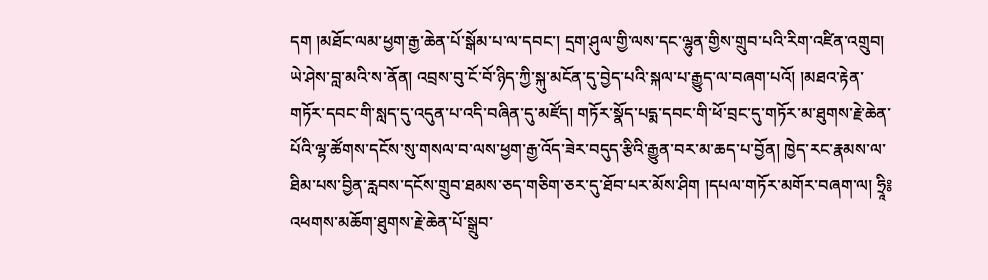དག །མཐོང་ལམ་ཕྱག་རྒྱ་ཆེན་པོ་སྒོམ་པ་ལ་དབང་། དྲག་ཤུལ་གྱི་ལས་དང་ལྷུན་གྱིས་གྲུབ་པའི་རིག་འཛིན་འགྲུབ། ཡེ་ཤེས་བླ་མའི་ས་ནོན། འབྲས་བུ་ངོ་བོ་ཉིད་ཀྱི་སྐུ་མངོན་དུ་བྱེད་པའི་སྐལ་པ་རྒྱུད་ལ་བཞག་པའོ། །མཐའ་རྟེན་གཏོར་དབང་གི་སླད་དུ་འདུན་པ་འདི་བཞིན་དུ་མཛོད། གཏོར་སྣོད་པདྨ་དབང་གི་ཕོ་བྲང་དུ་གཏོར་མ་ཐུགས་རྗེ་ཆེན་པོའི་ལྷ་ཚོགས་དངོས་སུ་གསལ་བ་ལས་ཕྱག་རྒྱ་འོད་ཟེར་བདུད་རྩིའི་རྒྱུན་བར་མ་ཆད་པ་བྱོན། ཁྱེད་རང་རྣམས་ལ་ཐིམ་པས་བྱིན་རླབས་དངོས་གྲུབ་ཐམས་ཅད་གཅིག་ཅར་དུ་ཐོབ་པར་མོས་ཤིག །དཔལ་གཏོར་མགོར་བཞག་ལ། ཧྲཱི༔ འཕགས་མཆོག་ཐུགས་རྗེ་ཆེན་པོ་སྒྲུབ་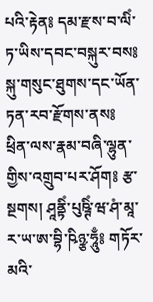པའི་རྟེན༔ དམ་རྫས་བ་ལིཾ་ཏ་ཡིས་དབང་བསྐུར་བས༔ སྐུ་གསུང་ཐུགས་དང་ཡོན་ཏན་རབ་རྫོགས་ནས༔ ཕྲིན་ལས་རྣམ་བཞི་ལྷུན་གྱིས་འགྲུབ་པར་ཤོག༔ རྩ་སྔགས། ཤཱནྟིཾ་པུཥྚིཾ་ཝ་ཤཾ་མཱ་ར་ཡ་ཨ་བྷི་ཥིཉྩ་ཧཱུྃ༔ གཏོར་མའི་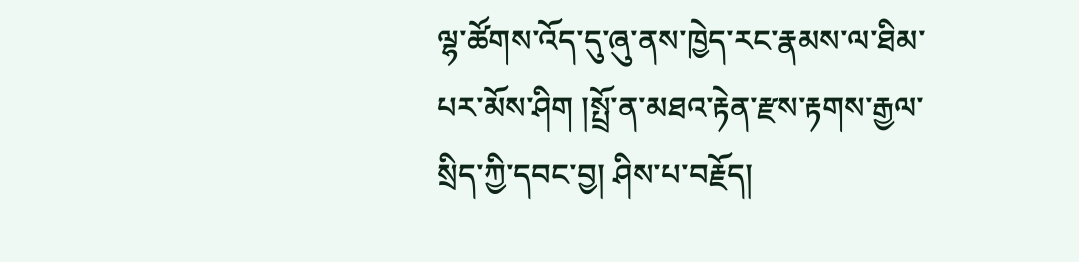ལྷ་ཚོགས་འོད་དུ་ཞུ་ནས་ཁྱེད་རང་རྣམས་ལ་ཐིམ་པར་མོས་ཤིག །སྤྲོ་ན་མཐའ་རྟེན་རྫས་རྟགས་རྒྱལ་སྲིད་ཀྱི་དབང་བྱ། ཤིས་པ་བརྗོད།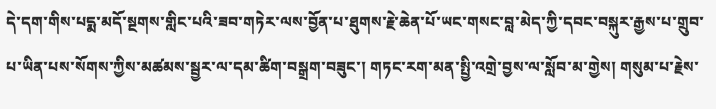དེ་དག་གིས་པདྨ་མདོ་སྔགས་གླིང་པའི་ཟབ་གཏེར་ལས་བྱོན་པ་ཐུགས་རྗེ་ཆེན་པོ་ཡང་གསང་བླ་མེད་ཀྱི་དབང་བསྐུར་རྒྱས་པ་གྲུབ་པ་ཡིན་པས་སོགས་ཀྱིས་མཚམས་སྦྱར་ལ་དམ་ཚིག་བསྒྲག་བཟུང་། གཏང་རག་མན་སྤྱི་འགྲེ་བྱས་ལ་སློབ་མ་གྱེས། གསུམ་པ་རྗེས་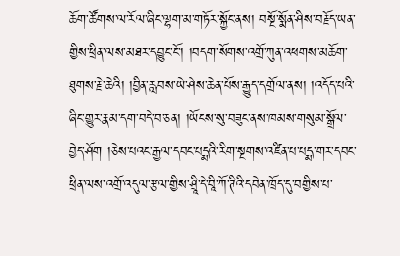ཆོག་ཚོགས་ལ་རོལ་ཞིང་ལྷག་མ་གཏོར་སྐྱོང་ནས། བསྔོ་སྨོན་ཤིས་བརྗོད་ཡན་གྱིས་ཕྲིན་ལས་མཐར་དབྱུང་ངོ་། །བདག་སོགས་འགྲོ་ཀུན་འཕགས་མཆོག་ཐུགས་རྗེ་ཆེའི། །བྱིན་རླབས་ཡེ་ཤེས་ཆེན་པོས་རྒྱུད་དགྲོལ་ནས། །འདོད་པའི་ཞིང་གྱུར་རྣམ་དག་བདེ་བ་ཅན། །ཡོངས་སུ་བཟུང་ནས་ཁམས་གསུམ་སྒྲོལ་བྱེད་ཤོག །ཅེས་པའང་རྒྱལ་དབང་པདྨའི་རིག་སྔགས་འཛིན་པ་པདྨ་གར་དབང་ཕྲིན་ལས་འགྲོ་འདུལ་རྩལ་གྱིས་ཤྲཱི་དེ་བཱི་ཀོ་ཊིའི་དབེན་ཁྲོད་དུ་བགྱིས་པ་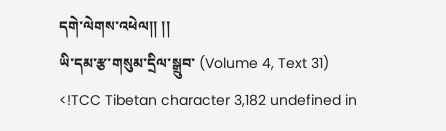དགེ་ལེགས་འཕེལ།། །།
ཡི་དམ་རྩ་གསུམ་དྲིལ་སྒྲུབ་ (Volume 4, Text 31)
<!TCC Tibetan character 3,182 undefined in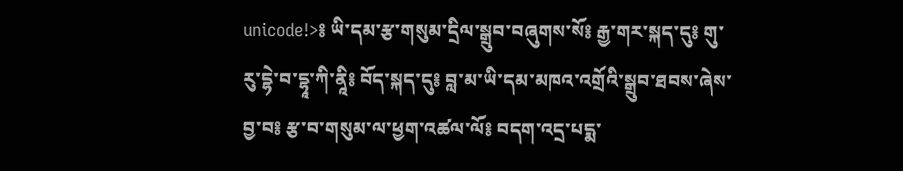unicode!>༔ ཡི་དམ་རྩ་གསུམ་དྲིལ་སྒྲུབ་བཞུགས་སོ༔ རྒྱ་གར་སྐད་དུ༔ གུ་རུ་དྷེ་བ་དྷཱ་ཀི་ནཱི༔ བོད་སྐད་དུ༔ བླ་མ་ཡི་དམ་མཁའ་འགྲོའི་སྒྲུབ་ཐབས་ཞེས་བྱ་བ༔ རྩ་བ་གསུམ་ལ་ཕྱག་འཚལ་ལོ༔ བདག་འདྲ་པདྨ་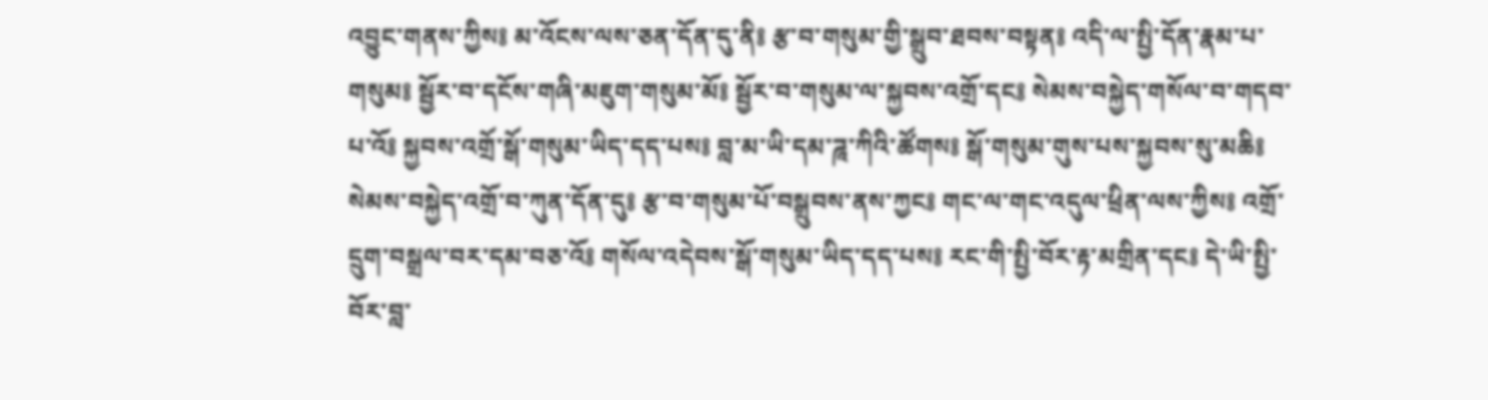འབྱུང་གནས་ཀྱིས༔ མ་འོངས་ལས་ཅན་དོན་དུ་ནི༔ རྩ་བ་གསུམ་གྱི་སྒྲུབ་ཐབས་བསྟན༔ འདི་ལ་སྤྱི་དོན་རྣམ་པ་གསུམ༔ སྦྱོར་བ་དངོས་གཞི་མཇུག་གསུམ་མོ༔ སྦྱོར་བ་གསུམ་ལ་སྐྱབས་འགྲོ་དང༔ སེམས་བསྐྱེད་གསོལ་བ་གདབ་པ་འོ༔ སྐྱབས་འགྲོ་སྒོ་གསུམ་ཡིད་དད་པས༔ བླ་མ་ཡི་དམ་ཌཱ་ཀིའི་ཚོགས༔ སྒོ་གསུམ་གུས་པས་སྐྱབས་སུ་མཆི༔ སེམས་བསྐྱེད་འགྲོ་བ་ཀུན་དོན་དུ༔ རྩ་བ་གསུམ་པོ་བསྒྲུབས་ནས་ཀྱང༔ གང་ལ་གང་འདུལ་ཕྲིན་ལས་ཀྱིས༔ འགྲོ་དྲུག་བསྒྲལ་བར་དམ་བཅ་འོ༔ གསོལ་འདེབས་སྒོ་གསུམ་ཡིད་དད་པས༔ རང་གི་སྤྱི་བོར་རྟ་མགྲིན་དང༔ དེ་ཡི་སྤྱི་བོར་བླ་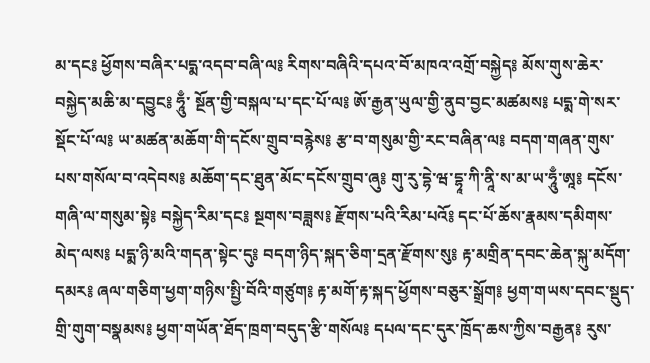མ་དང༔ ཕྱོགས་བཞིར་པདྨ་འདབ་བཞི་ལ༔ རིགས་བཞིའི་དཔའ་བོ་མཁའ་འགྲོ་བསྐྱེད༔ མོས་གུས་ཆེར་བསྐྱེད་མཆི་མ་དབྱུང༔ ཧཱུྃ་ སྔོན་གྱི་བསྐལ་པ་དང་པོ་ལ༔ ཨོ་རྒྱན་ཡུལ་གྱི་ནུབ་བྱང་མཚམས༔ པདྨ་གེ་སར་སྡོང་པོ་ལ༔ ཡ་མཚན་མཆོག་གི་དངོས་གྲུབ་བརྙེས༔ རྩ་བ་གསུམ་གྱི་རང་བཞིན་ལ༔ བདག་གཞན་གུས་པས་གསོལ་བ་འདེབས༔ མཆོག་དང་ཐུན་མོང་དངོས་གྲུབ་ཞུ༔ གུ་རུ་དྷེ་ཝ་དྷཱ་ཀི་ནཱི་ས་མ་ཡ་ཧཱུྃ་ཨཱ༔ དངོས་གཞི་ལ་གསུམ་སྟེ༔ བསྐྱེད་རིམ་དང༔ སྔགས་བཟླས༔ རྫོགས་པའི་རིམ་པའོ༔ དང་པོ་ཆོས་རྣམས་དམིགས་མེད་ལས༔ པདྨ་ཉི་མའི་གདན་སྟེང་དུ༔ བདག་ཉིད་སྐད་ཅིག་དྲན་རྫོགས་སུ༔ རྟ་མགྲིན་དབང་ཆེན་སྐུ་མདོག་དམར༔ ཞལ་གཅིག་ཕྱག་གཉིས་སྤྱི་བོའི་གཙུག༔ རྟ་མགོ་རྟ་སྐད་ཕྱོགས་བཅུར་སྒྲོག༔ ཕྱག་གཡས་དབང་སྡུད་གྲི་གུག་བསྣམས༔ ཕྱག་གཡོན་ཐོད་ཁྲག་བདུད་རྩི་གསོལ༔ དཔལ་དང་དུར་ཁྲོད་ཆས་ཀྱིས་བརྒྱན༔ རུས་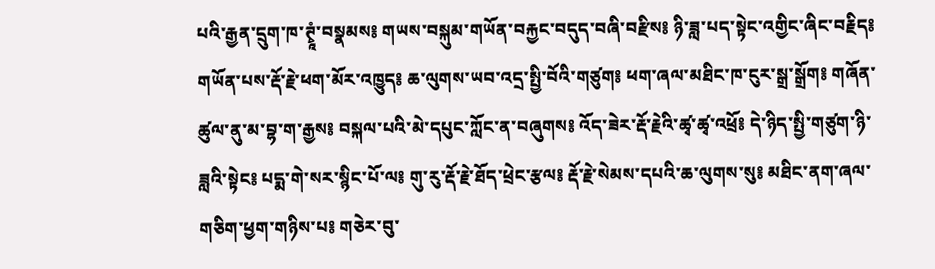པའི་རྒྱན་དྲུག་ཁ་ཊྭཱཾ་བསྣམས༔ གཡས་བསྐུམ་གཡོན་བརྐྱང་བདུད་བཞི་བརྫིས༔ ཉི་ཟླ་པད་སྟེང་འགྱིང་ཞིང་བརྗིད༔ གཡོན་པས་རྡོ་རྗེ་ཕག་མོར་འཁྱུད༔ ཆ་ལུགས་ཡབ་འདྲ་སྤྱི་བོའི་གཙུག༔ ཕག་ཞལ་མཐིང་ཁ་ངུར་སྒྲ་སྒྲོག༔ གཞོན་ཚུལ་ནུ་མ་བྷ་ག་རྒྱས༔ བསྐལ་པའི་མེ་དཔུང་ཀློང་ན་བཞུགས༔ འོད་ཟེར་རྡོ་རྗེའི་ཚྭ་ཚྭ་འཕྲོ༔ དེ་ཉིད་སྤྱི་གཙུག་ཉི་ཟླའི་སྟེང༔ པདྨ་གེ་སར་སྙིང་པོ་ལ༔ གུ་རུ་རྡོ་རྗེ་ཐོད་ཕྲེང་རྩལ༔ རྡོ་རྗེ་སེམས་དཔའི་ཆ་ལུགས་སུ༔ མཐིང་ནག་ཞལ་གཅིག་ཕྱག་གཉིས་པ༔ གཅེར་བུ་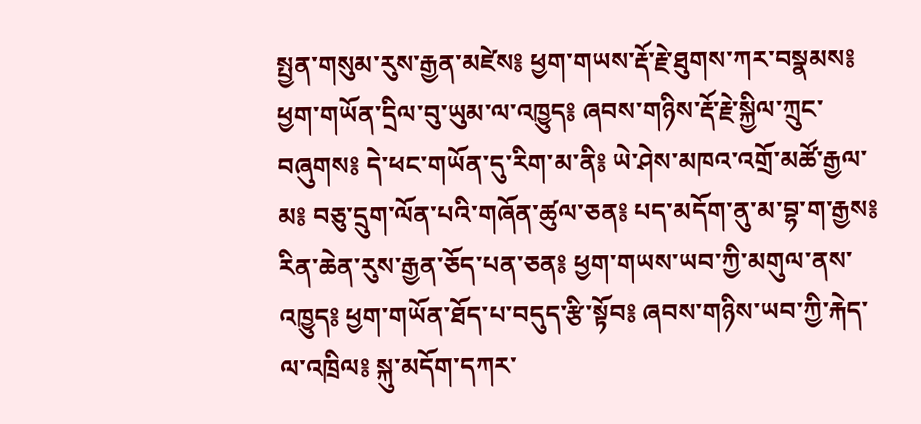སྤྱན་གསུམ་རུས་རྒྱན་མཛེས༔ ཕྱག་གཡས་རྡོ་རྗེ་ཐུགས་ཀར་བསྣམས༔ ཕྱག་གཡོན་དྲིལ་བུ་ཡུམ་ལ་འཁྱུད༔ ཞབས་གཉིས་རྡོ་རྗེ་སྐྱིལ་ཀྲུང་བཞུགས༔ དེ་ཕང་གཡོན་དུ་རིག་མ་ནི༔ ཡེ་ཤེས་མཁའ་འགྲོ་མཚོ་རྒྱལ་མ༔ བཅུ་དྲུག་ལོན་པའི་གཞོན་ཚུལ་ཅན༔ པད་མདོག་ནུ་མ་བྷ་ག་རྒྱས༔ རིན་ཆེན་རུས་རྒྱན་ཅོད་པན་ཅན༔ ཕྱག་གཡས་ཡབ་ཀྱི་མགུལ་ནས་འཁྱུད༔ ཕྱག་གཡོན་ཐོད་པ་བདུད་རྩི་སྟོབ༔ ཞབས་གཉིས་ཡབ་ཀྱི་རྐེད་ལ་འཁྲིལ༔ སྐུ་མདོག་དཀར་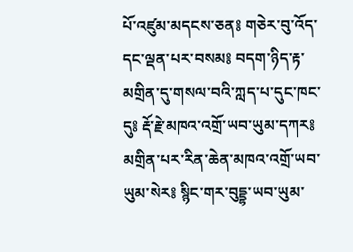པོ་འཛུམ་མདངས་ཅན༔ གཅེར་བུ་འོད་དང་ལྡན་པར་བསམ༔ བདག་ཉིད་རྟ་མགྲིན་དུ་གསལ་བའི་ཀླད་པ་དུང་ཁང་དུ༔ རྡོ་རྗེ་མཁའ་འགྲོ་ཡབ་ཡུམ་དཀར༔ མགྲིན་པར་རིན་ཆེན་མཁའ་འགྲོ་ཡབ་ཡུམ་སེར༔ སྙིང་གར་བུདྡྷ་ཡབ་ཡུམ་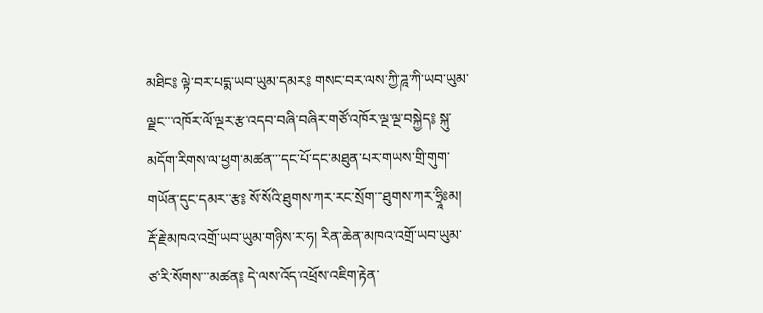མཐིང༔ ལྟེ་བར་པདྨ་ཡབ་ཡུམ་དམར༔ གསང་བར་ལས་ཀྱི་ཌཱ་ཀི་ཡབ་ཡུམ་ལྗང་་་འཁོར་ལོ་ལྔར་རྩ་འདབ་བཞི་བཞིར་གཙོ་འཁོར་ལྔ་ལྔ་བསྐྱེད༔ སྐུ་མདོག་རིགས་ལ་ཕྱག་མཚན་་་དང་པོ་དང་མཐུན་པར་གཡས་གྲི་གུག་གཡོན་དུང་དམར་་རྩ༔ སོ་སོའི་ཐུགས་ཀར་རང་སྲོག་་་ཐུགས་ཀར་ཧྲཱིཿམ། རྡོ་རྗེ་མཁའ་འགྲོ་ཡབ་ཡུམ་གཉིས་ར་ཧ། རིན་ཆེན་མཁའ་འགྲོ་ཡབ་ཡུམ་ཙ་རི་སོགས་་་མཚན༔ དེ་ལས་འོད་འཕྲོས་འཇིག་རྟེན་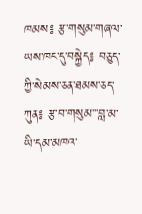ཁམས༔ རྩ་གསུམ་གཞལ་ཡས་ཁང་དུ་བསྐྱེད༔ བཅུད་ཀྱི་སེམས་ཅན་ཐམས་ཅད་ཀུན༔ རྩ་བ་གསུམ་་་བླ་མ་ཡི་དམ་མཁའ་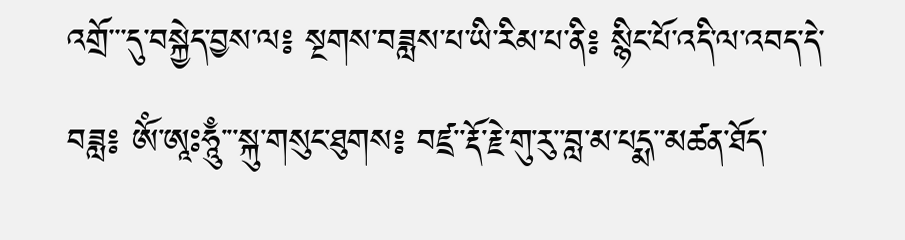འགྲོ་་་དུ་བསྐྱེད་བྱས་ལ༔ སྔགས་བཟླས་པ་ཡི་རིམ་པ་ནི༔ སྙིང་པོ་འདི་ལ་འབད་དེ་བཟླ༔ ཨོཾ་ཨཱཿཧཱུྃ་་་སྐུ་གསུང་ཐུགས༔ བཛྲ་་རྡོ་རྗེ་གུ་རུ་་བླ་མ་པདྨ་་མཚན་ཐོད་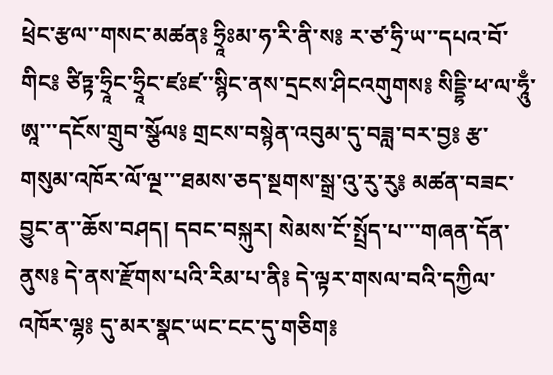ཕྲེང་རྩལ་་གསང་མཚན༔ ཧྲཱིཿམ་ཧ་རི་ནི་ས༔ ར་ཙ་ཧྲི་ཡ་་དཔའ་བོ་གིང༔ ཙིཏྟ་ཧྲཱིང་ཧྲཱིང་ཛཿཛ་་སྙིང་ནས་དྲངས་ཤིངའགུགས༔ སིདྡྷི་ཕ་ལ་ཧཱུྃ་ཨཱ་་་དངོས་གྲུབ་སྩོལ༔ གྲངས་བསྙེན་འབུམ་དུ་བཟླ་བར་བྱ༔ རྩ་གསུམ་འཁོར་ལོ་ལྔ་་་ཐམས་ཅད་སྔགས་སྒྲ་འུ་རུ་རུ༔ མཚན་བཟང་བྱུང་ན་་ཆོས་བཤད། དབང་བསྐུར། སེམས་ངོ་སྤྲོད་པ་་་གཞན་དོན་ནུས༔ དེ་ནས་རྫོགས་པའི་རིམ་པ་ནི༔ དེ་ལྟར་གསལ་བའི་དཀྱིལ་འཁོར་ལྷ༔ དུ་མར་སྣང་ཡང་ངང་དུ་གཅིག༔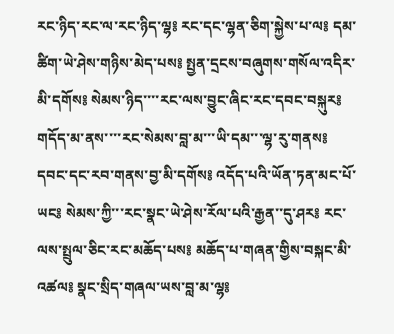རང་ཉིད་རང་ལ་རང་ཉིད་ལྷ༔ རང་དང་ལྷན་ཅིག་སྐྱེས་པ་ལ༔ དམ་ཚིག་ཡེ་ཤེས་གཉིས་མེད་པས༔ སྤྱན་དྲངས་བཞུགས་གསོལ་འདིར་མི་དགོས༔ སེམས་ཉིད་་་་རང་ལས་བྱུང་ཞིང་རང་དབང་བསྐུར༔ གདོད་མ་ནས་་་་རང་སེམས་བླ་མ་་་ཡི་དམ་་་ལྷ་རུ་གནས༔ དབང་དང་རབ་གནས་བྱ་མི་དགོས༔ འདོད་པའི་ཡོན་ཏན་མང་པོ་ཡང༔ སེམས་ཀྱི་་་རང་སྣང་ཡེ་ཤེས་རོལ་པའི་རྒྱན་་དུ་ཤར༔ རང་ལས་སྤྲུལ་ཅིང་རང་མཆོད་པས༔ མཆོད་པ་གཞན་གྱིས་བསྐང་མི་འཚལ༔ སྣང་སྲིད་གཞལ་ཡས་བླ་མ་ལྷ༔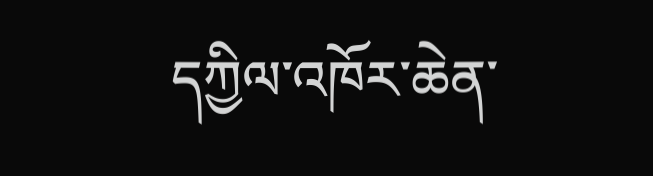དཀྱིལ་འཁོར་ཆེན་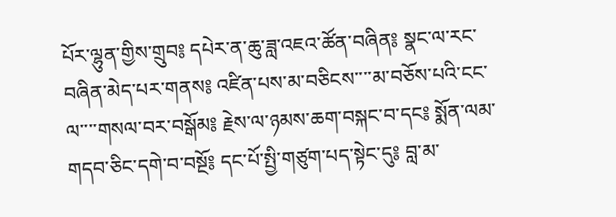པོར་ལྷུན་གྱིས་གྲུབ༔ དཔེར་ན་ཆུ་ཟླ་འཇའ་ཚོན་བཞིན༔ སྣང་ལ་རང་བཞིན་མེད་པར་གནས༔ འཛིན་པས་མ་བཅིངས་་་་མ་བཅོས་པའི་ངང་ལ་་་་གསལ་བར་བསྒོམ༔ རྗེས་ལ་ཉམས་ཆག་བསྐང་བ་དང༔ སྨོན་ལམ་གདབ་ཅིང་དགེ་བ་བསྔོ༔ དང་པོ་སྤྱི་གཙུག་པད་སྟེང་དུ༔ བླ་མ་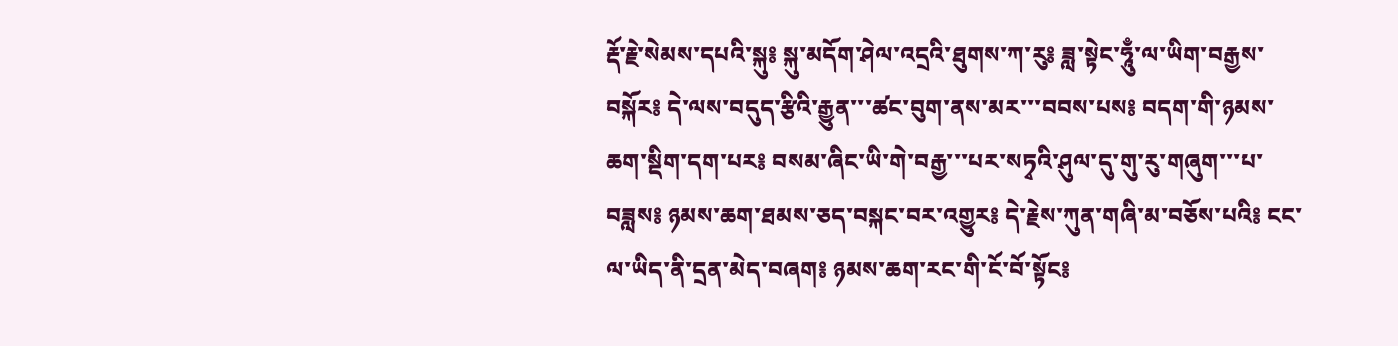རྡོ་རྗེ་སེམས་དཔའི་སྐུ༔ སྐུ་མདོག་ཤེལ་འདྲའི་ཐུགས་ཀ་རུ༔ ཟླ་སྟེང་ཧཱུྃ་ལ་ཡིག་བརྒྱས་བསྐོར༔ དེ་ལས་བདུད་རྩིའི་རྒྱུན་་་ཚང་བུག་ནས་མར་་་བབས་པས༔ བདག་གི་ཉམས་ཆག་སྡིག་དག་པར༔ བསམ་ཞིང་ཡི་གེ་བརྒྱ་་་པར་སཏྭའི་ཤུལ་དུ་གུ་རུ་གཞུག་་་པ་བཟླས༔ ཉམས་ཆག་ཐམས་ཅད་བསྐང་བར་འགྱུར༔ དེ་རྗེས་ཀུན་གཞི་མ་བཅོས་པའི༔ ངང་ལ་ཡིད་ནི་དྲན་མེད་བཞག༔ ཉམས་ཆག་རང་གི་ངོ་བོ་སྟོང༔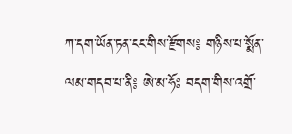ཀ་དག་ཡོན་ཏན་ངང་གིས་རྫོགས༔ གཉིས་པ་སྨོན་ལམ་གདབ་པ་ནི༔ ཨེ་མ་ཧོཿ བདག་གིས་འགྲོ་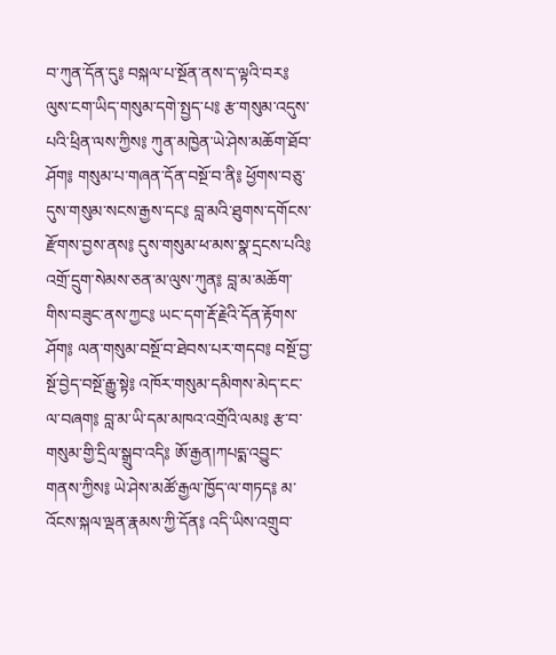བ་ཀུན་དོན་དུ༔ བསྐལ་པ་སྔོན་ནས་ད་ལྟའི་བར༔ ལུས་ངག་ཡིད་གསུམ་དགེ་སྤྱད་པ༔ རྩ་གསུམ་འདུས་པའི་ཕྲིན་ལས་ཀྱིས༔ ཀུན་མཁྱེན་ཡེ་ཤེས་མཆོག་ཐོབ་ཤོག༔ གསུམ་པ་གཞན་དོན་བསྔོ་བ་ནི༔ ཕྱོགས་བཅུ་དུས་གསུམ་སངས་རྒྱས་དང༔ བླ་མའི་ཐུགས་དགོངས་རྫོགས་བྱས་ནས༔ དུས་གསུམ་ཕ་མས་སྣ་དྲངས་པའི༔ འགྲོ་དྲུག་སེམས་ཅན་མ་ལུས་ཀུན༔ བླ་མ་མཆོག་གིས་བཟུང་ནས་ཀྱང༔ ཡང་དག་རྡོ་རྗེའི་དོན་རྟོགས་ཤོག༔ ལན་གསུམ་བསྔོ་བ་ཐེབས་པར་གདབ༔ བསྔོ་བྱ་སྔོ་བྱེད་བསྔོ་རྒྱུ་སྟེ༔ འཁོར་གསུམ་དམིགས་མེད་ངང་ལ་བཞག༔ བླ་མ་ཡི་དམ་མཁའ་འགྲོའི་ལམ༔ རྩ་བ་གསུམ་གྱི་དྲིལ་སྒྲུབ་འདི༔ ཨོ་རྒྱན།ཀཔདྨ་འབྱུང་གནས་ཀྱིས༔ ཡེ་ཤེས་མཚོ་རྒྱལ་ཁྱོད་ལ་གཏད༔ མ་འོངས་སྐལ་ལྡན་རྣམས་ཀྱི་དོན༔ འདི་ཡིས་འགྲུབ་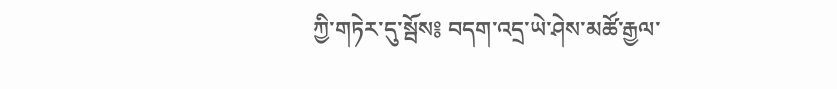ཀྱི་གཏེར་དུ་སྦོས༔ བདག་འདྲ་ཡེ་ཤེས་མཚོ་རྒྱལ་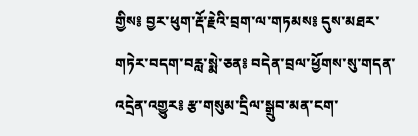གྱིས༔ བྱར་ཕུག་རྡོ་རྗེའི་བྲག་ལ་གཏམས༔ དུས་མཐར་གཏེར་བདག་བརླ་སྨེ་ཅན༔ བདེན་བྲལ་ཕྱོགས་སུ་གདན་འདྲེན་འགྱུར༔ རྩ་གསུམ་དྲིལ་སྒྲུབ་མན་ངག་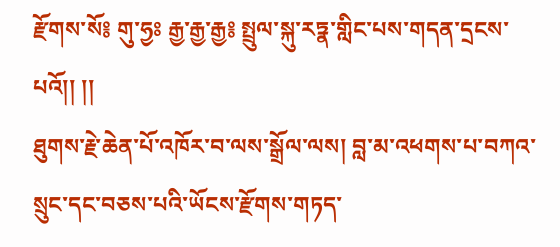རྫོགས་སོ༔ གུ་ཧྱཿ རྒྱ་རྒྱ་རྒྱ༔ སྤྲུལ་སྐུ་རཏྣ་གླིང་པས་གདན་དྲངས་པའོ།། །།
ཐུགས་རྗེ་ཆེན་པོ་འཁོར་བ་ལས་སྒྲོལ་ལས། བླ་མ་འཕགས་པ་བཀའ་སྲུང་དང་བཅས་པའི་ཡོངས་རྫོགས་གཏད་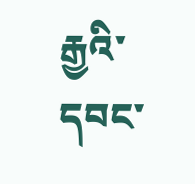རྒྱའི་དབང་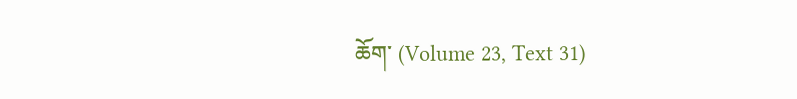ཆོག་ (Volume 23, Text 31)